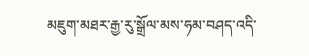མཇུག་མཐར་རྒྱ་རུ་སྒྲོལ་མས་ཧམ་བཤད་འདི་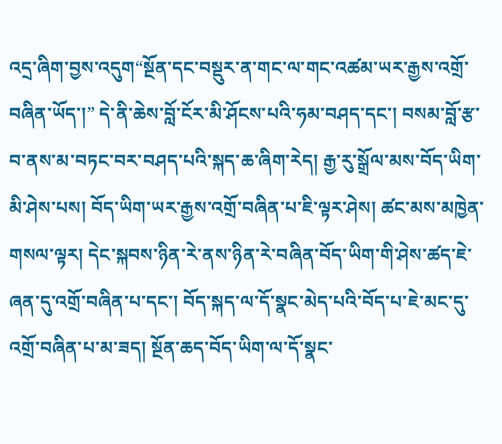འདྲ་ཞིག་བྱས་འདུག“སྔོན་དང་བསྡུར་ན་གང་ལ་གང་འཚམ་ཡར་རྒྱས་འགྲོ་བཞིན་ཡོད་།” དེ་ནི་ཆེས་བློ་ངོར་མི་ཤོངས་པའི་ཧམ་བཤད་དང་། བསམ་བློ་རྩ་བ་ནས་མ་བཏང་བར་བཤད་པའི་སྐད་ཆ་ཞིག་རེད། རྒྱ་རུ་སྒྲོལ་མས་བོད་ཡིག་མི་ཤེས་པས། བོད་ཡིག་ཡར་རྒྱས་འགྲོ་བཞིན་པ་ཇི་ལྟར་ཤེས། ཚང་མས་མཁྱེན་གསལ་ལྟར། དེང་སྐབས་ཉིན་རེ་ནས་ཉིན་རེ་བཞིན་བོད་ཡིག་གི་ཤེས་ཚད་ཇེ་ཞན་དུ་འགྲོ་བཞིན་པ་དང་། བོད་སྐད་ལ་དོ་སྣང་མེད་པའི་བོད་པ་ཇེ་མང་དུ་འགྲོ་བཞིན་པ་མ་ཟད། སྔོན་ཆད་བོད་ཡིག་ལ་དོ་སྣང་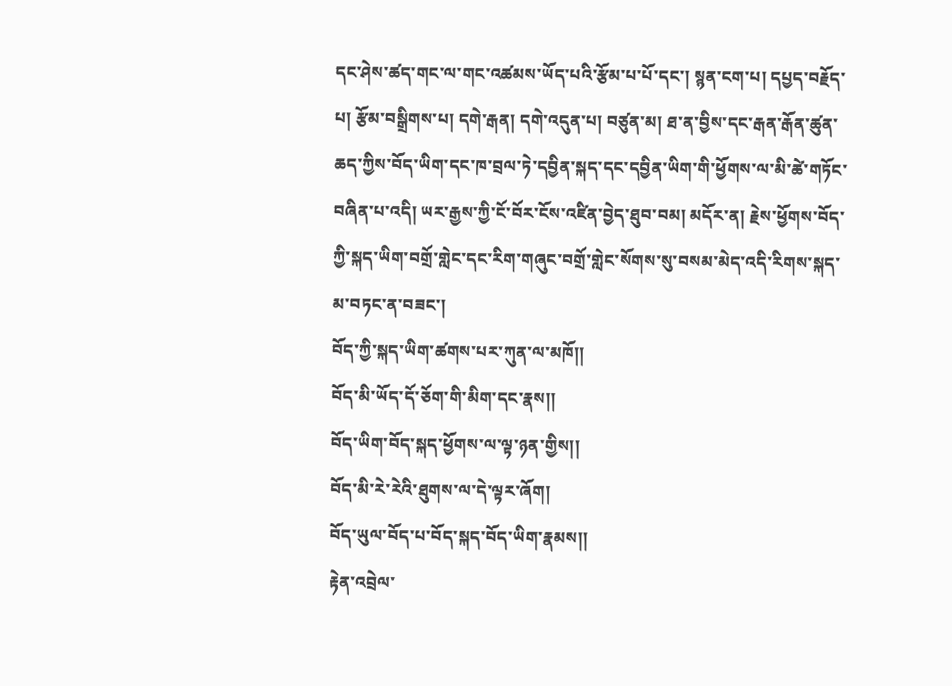དང་ཤེས་ཚད་གང་ལ་གང་འཚམས་ཡོད་པའི་རྩོམ་པ་པོ་དང་། སྙན་ངག་པ། དཔྱད་བརྗོད་པ། རྩོམ་བསྒྲིགས་པ། དགེ་རྒན། དགེ་འདུན་པ། བཙུན་མ། ཐ་ན་བྱིས་དང་རྒན་རྒོན་ཚུན་ཆད་ཀྱིས་བོད་ཡིག་དང་ཁ་བྲལ་ཏེ་དབྱིན་སྐད་དང་དབྱིན་ཡིག་གི་ཕྱོགས་ལ་མི་ཚེ་གཏོང་བཞིན་པ་འདི། ཡར་རྒྱས་ཀྱི་ངོ་བོར་ངོས་འཛིན་བྱེད་ཐུབ་བམ། མདོར་ན། རྗེས་ཕྱོགས་བོད་ཀྱི་སྐད་ཡིག་བགྲོ་གླེང་དང་རིག་གཞུང་བགྲོ་གླེང་སོགས་སུ་བསམ་མེད་འདི་རིགས་སྐད་མ་བཏང་ན་བཟང་།
བོད་ཀྱི་སྐད་ཡིག་ཚགས་པར་ཀུན་ལ་མཁོ།།
བོད་མི་ཡོད་དོ་ཅོག་གི་མིག་དང་རྣས།།
བོད་ཡིག་བོད་སྐད་ཕྱོགས་ལ་ལྟ་ཉན་གྱིས།།
བོད་མི་རེ་རེའི་ཐུགས་ལ་དེ་ལྟར་ཞོག།
བོད་ཡུལ་བོད་པ་བོད་སྐད་བོད་ཡིག་རྣམས།།
རྟེན་འབྲེལ་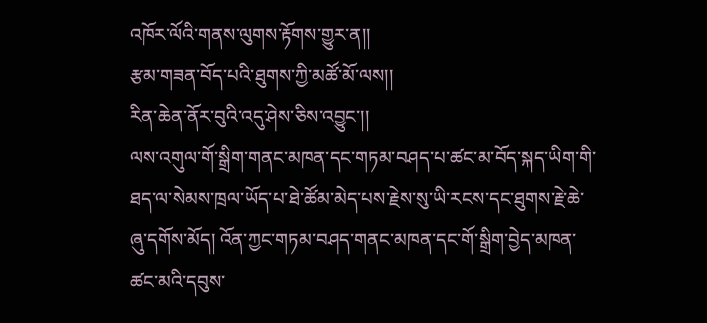འཁོར་ལོའི་གནས་ལུགས་རྟོགས་གྱུར་ན།།
རྩམ་གཟན་བོད་པའི་ཐུགས་ཀྱི་མཚོ་མོ་ལས།།
རིན་ཆེན་ནོར་བུའི་འདུ་ཤེས་ཅིས་འབྱུང་།།
ལས་འགུལ་གོ་སྒྲིག་གནང་མཁན་དང་གཏམ་བཤད་པ་ཚང་མ་བོད་སྐད་ཡིག་གི་ཐད་ལ་སེམས་ཁྲལ་ཡོད་པ་ཐེ་ཚོམ་མེད་པས་རྗེས་སུ་ཡི་རངས་དང་ཐུགས་རྗེ་ཆེ་ཞུ་དགོས་མོད། འོན་ཀྱང་གཏམ་བཤད་གནང་མཁན་དང་གོ་སྒྲིག་བྱེད་མཁན་ཚང་མའི་དབུས་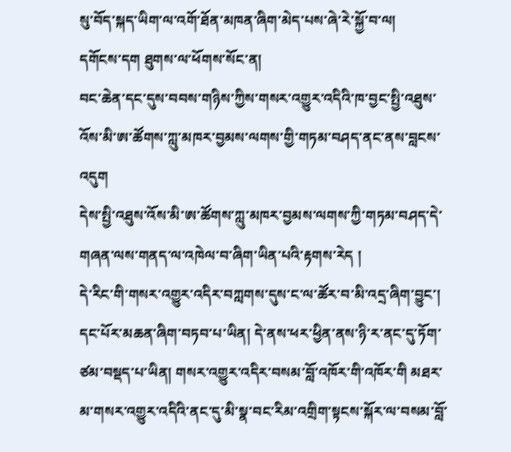སུ་བོད་སྐད་ཡིག་ལ་འགོ་ཐོན་མཁན་ཞིག་མེད་པས་ཞེ་རེ་སྐྱོ་བ་ལ།
དགོངས་དག ཐུགས་ལ་ཕོགས་སོང་ན།
བང་ཆེན་དང་དུས་བབས་གཉིས་ཀྱིས་གསར་འགྱུར་འདིའི་ཁ་བྱང་སྤྱི་འཐུས་འོས་མི་ཨ་ཚོགས་ཀླུ་མཁར་བྱམས་ལགས་གྱི་གཏམ་བཤད་ནང་ནས་བླངས་འདུག
དེས་སྤྱི་འཐུས་འོས་མི་ཨ་ཚོགས་ཀླུ་མཁར་བྱམས་ལགས་ཀྱི་གཏམ་བཤད་དེ་གཞན་ལས་གནད་ལ་འཁེལ་བ་ཞིག་ཡིན་པའི་རྟགས་རེད །
དེ་རིང་གི་གསར་འགྱུར་འདིར་བཀླགས་དུས་ང་ལ་ཚོར་བ་མི་འདྲ་ཞིག་བྱུང་། དང་པོར་མཆན་ཞིག་བཏབ་པ་ཡིན། དེ་ནས་ཕར་ཕྱིན་ནས་ཉི་ར་ནང་དུ་ཏོག་ཙམ་བསྡད་པ་ཡིན། གསར་འགྱུར་འདིར་བསམ་བློ་འཁོར་གི་འཁོར་གི མཐར་མ་གསར་འགྱུར་འདིའི་ནང་དུ་མི་སྣ་བང་རིམ་འགྲིག་སྟངས་སྐོར་ལ་བསམ་བློ་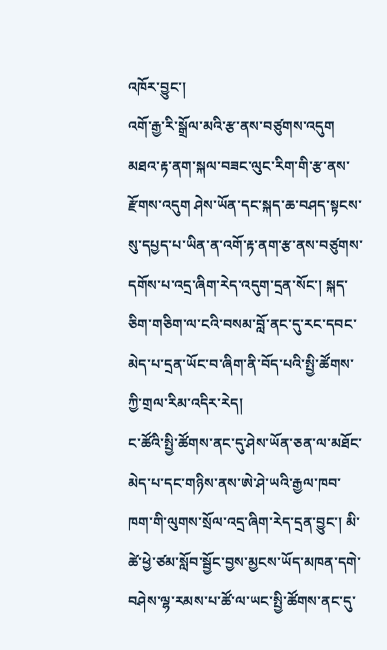འཁོར་བྱུང་།
འགོ་རྒྱ་རི་སྒྲོལ་མའི་རྩ་ནས་བཙུགས་འདུག མཐའ་རྟ་ནག་སྐལ་བཟང་ལུང་རིག་གི་རྩ་ནས་རྫོགས་འདུག ཤེས་ཡོན་དང་སྐད་ཆ་བཤད་སྟངས་སུ་དཔྱད་པ་ཡིན་ན་འགོ་རྟ་ནག་རྩ་ནས་བཙུགས་དགོས་པ་འདྲ་ཞིག་རེད་འདུག་དྲན་སོང་། སྐད་ཅིག་གཅིག་ལ་ངའི་བསམ་བློ་ནང་དུ་རང་དབང་མེད་པ་དྲན་ཡོང་བ་ཞིག་ནི་བོད་པའི་སྤྱི་ཚོགས་ཀྱི་གྲལ་རིམ་འདིར་རེད།
ང་ཚོའི་སྤྱི་ཚོགས་ནང་དུ་ཤེས་ཡོན་ཅན་ལ་མཐོང་མེད་པ་དང་གཉིས་ནས་ཨེ་ཤེ་ཡའི་རྒྱལ་ཁབ་ཁག་གི་ལུགས་སྲོལ་འདྲ་ཞིག་རེད་དྲན་བྱུང་། མི་ཚེ་ཕྱེ་ཙམ་སློབ་སྦྱོང་བྱས་མྱངས་ཡོད་མཁན་དགེ་བཤེས་ལྷ་རམས་པ་ཚོ་ལ་ཡང་སྤྱི་ཚོགས་ནང་དུ་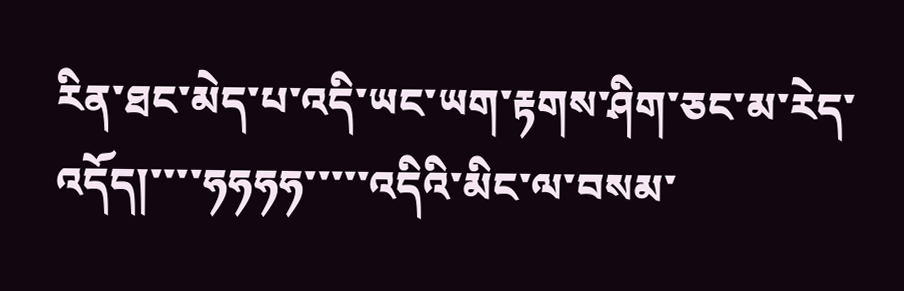རིན་ཐང་མེད་པ་འདི་ཡང་ཡག་རྟགས་ཤིག་ཅང་མ་རེད་འདོད།་་་་ཧཧཧཧ་་་་་འདིའི་མིང་ལ་བསམ་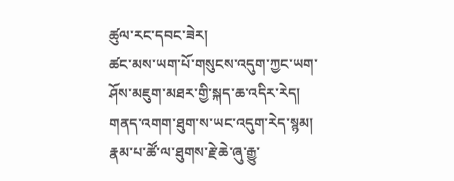ཚུལ་རང་དབང་ཟེར།
ཚང་མས་ཡག་པོ་གསུངས་འདུག་ཀྱང་ཡག་ཤོས་མཇུག་མཐར་གྱི་སྐད་ཆ་འདིར་རེད། གནད་འགག་ཐུག་ས་ཡང་འདུག་རེད་སྙམ། རྣམ་པ་ཚོ་ལ་ཐུགས་རྗེ་ཆེ་ཞུ་རྒྱུ་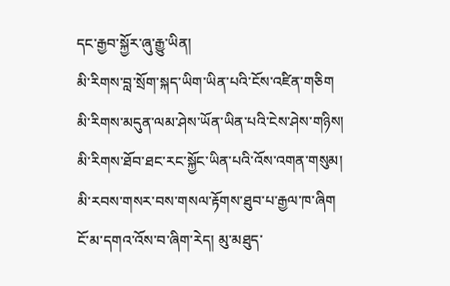དང་རྒྱབ་སྐྱོར་ཞུ་རྒྱུ་ཡིན།
མི་རིགས་བླ་སྲོག་སྐད་ཡིག་ཡིན་པའི་ངོས་འཛིན་གཅིག
མི་རིགས་མདུན་ལམ་ཤེས་ཡོན་ཡིན་པའི་ངེས་ཤེས་གཉིས།
མི་རིགས་ཐོབ་ཐང་རང་སྐྱོང་ཡིན་པའི་འོས་འགན་གསུམ།
མི་རབས་གསར་བས་གསལ་རྟོགས་ཐུབ་པ་རྒྱལ་ཁ་ཞིག
ངོ་མ་དགའ་འོས་བ་ཞིག་རེད། མུ་མཐུད་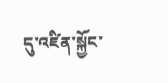དུ་འཛིན་སྐྱོང་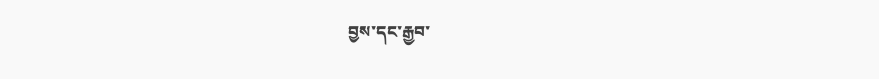བྱས་དང་རྒྱབ་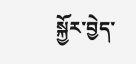སྐྱོར་བྱེད་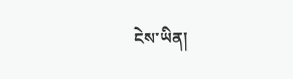ངེས་ཡིན།